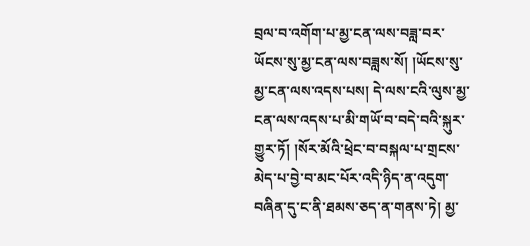བྲལ་བ་འགོག་པ་མྱ་ངན་ལས་བཟླ་བར་ཡོངས་སུ་མྱ་ངན་ལས་བཟླས་སོ། །ཡོངས་སུ་མྱ་ངན་ལས་འདས་པས། དེ་ལས་ངའི་ལུས་མྱ་ངན་ལས་འདས་པ་མི་གཡོ་བ་བདེ་བའི་སྐུར་གྱུར་ཏོ། །སོར་མོའི་ཕྲེང་བ་བསྐལ་པ་གྲངས་མེད་པ་བྱེ་བ་མང་པོར་འདི་ཉིད་ན་འདུག་བཞིན་དུ་ང་ནི་ཐམས་ཅད་ན་གནས་ཏེ། མྱ་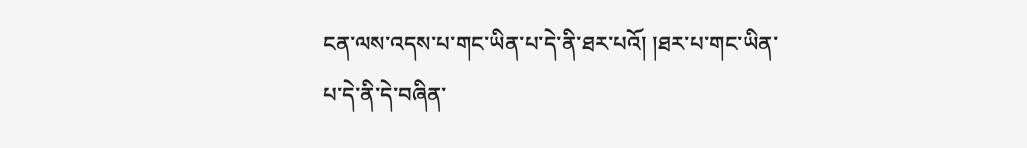ངན་ལས་འདས་པ་གང་ཡིན་པ་དེ་ནི་ཐར་པའོ། །ཐར་པ་གང་ཡིན་པ་དེ་ནི་དེ་བཞིན་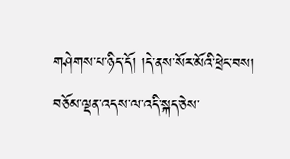གཤེགས་པ་ཉིད་དོ། །དེ་ནས་སོར་མོའི་ཕྲེང་བས། བཅོམ་ལྡན་འདས་ལ་འདི་སྐད་ཅེས་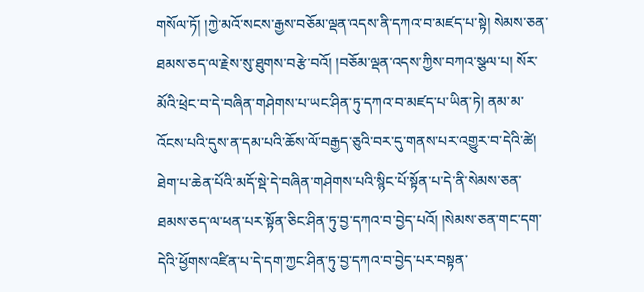གསོལ་ཏོ། །ཀྱེ་མའོ་སངས་རྒྱས་བཅོམ་ལྡན་འདས་ནི་དཀའ་བ་མཛད་པ་སྟེ། སེམས་ཅན་ཐམས་ཅད་ལ་རྗེས་སུ་ཐུགས་བརྩེ་བའོ། །བཅོམ་ལྡན་འདས་ཀྱིས་བཀའ་སྩལ་པ། སོར་མོའི་ཕྲེང་བ་དེ་བཞིན་གཤེགས་པ་ཡང་ཤིན་ཏུ་དཀའ་བ་མཛད་པ་ཡིན་ཏེ། ནམ་མ་འོངས་པའི་དུས་ན་དམ་པའི་ཆོས་ལོ་བརྒྱད་ཅུའི་བར་དུ་གནས་པར་འགྱུར་བ་དེའི་ཚེ། ཐེག་པ་ཆེན་པོའི་མདོ་སྡེ་དེ་བཞིན་གཤེགས་པའི་སྙིང་པོ་སྟོན་པ་དེ་ནི་སེམས་ཅན་ཐམས་ཅད་ལ་ཕན་པར་སྟོན་ཅིང་ཤིན་ཏུ་བྱ་དཀའ་བ་བྱེད་པའོ། །སེམས་ཅན་གང་དག་དེའི་ཕྱོགས་འཛིན་པ་དེ་དག་ཀྱང་ཤིན་ཏུ་བྱ་དཀའ་བ་བྱེད་པར་བསྟན་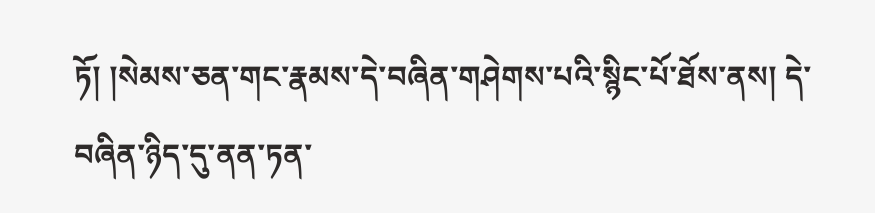ཏོ། །སེམས་ཅན་གང་རྣམས་དེ་བཞིན་གཤེགས་པའི་སྙིང་པོ་ཐོས་ནས། དེ་བཞིན་ཉིད་དུ་ནན་ཏན་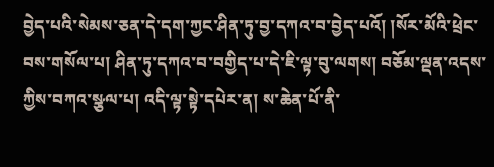བྱེད་པའི་སེམས་ཅན་དེ་དག་ཀྱང་ཤིན་ཏུ་བྱ་དཀའ་བ་བྱེད་པའོ། །སོར་མོའི་ཕྲེང་བས་གསོལ་པ། ཤིན་ཏུ་དཀའ་བ་བགྱིད་པ་དེ་ཇི་ལྟ་བུ་ལགས། བཅོམ་ལྡན་འདས་ཀྱིས་བཀའ་སྩལ་པ། འདི་ལྟ་སྟེ་དཔེར་ན། ས་ཆེན་པོ་ནི་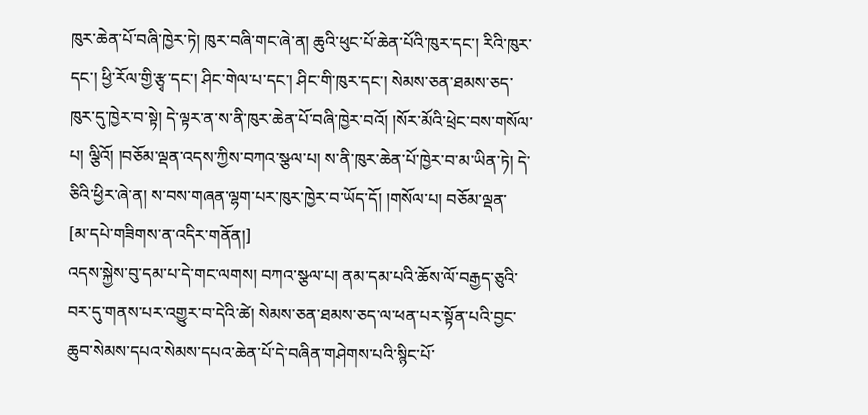ཁུར་ཆེན་པོ་བཞི་ཁྱེར་ཏེ། ཁུར་བཞི་གང་ཞེ་ན། ཆུའི་ཕུང་པོ་ཆེན་པོའི་ཁུར་དང་། རིའི་ཁུར་དང་། ཕྱི་རོལ་གྱི་རྩྭ་དང་། ཤིང་གེལ་པ་དང་། ཤིང་གི་ཁུར་དང་། སེམས་ཅན་ཐམས་ཅད་ཁུར་དུ་ཁྱེར་བ་སྟེ། དེ་ལྟར་ན་ས་ནི་ཁུར་ཆེན་པོ་བཞི་ཁྱེར་བའོ། །སོར་མོའི་ཕྲེང་བས་གསོལ་པ། ལྕིའོ། །བཅོམ་ལྡན་འདས་ཀྱིས་བཀའ་སྩལ་པ། ས་ནི་ཁུར་ཆེན་པོ་ཁྱེར་བ་མ་ཡིན་ཏེ། དེ་ཅིའི་ཕྱིར་ཞེ་ན། ས་བས་གཞན་ལྷག་པར་ཁུར་ཁྱེར་བ་ཡོད་དོ། །གསོལ་པ། བཅོམ་ལྡན་
[མ་དཔེ་གཟིགས་ན་འདིར་གནོན།]
འདས་སྐྱེས་བུ་དམ་པ་དེ་གང་ལགས། བཀའ་སྩལ་པ། ནམ་དམ་པའི་ཆོས་ལོ་བརྒྱད་ཅུའི་བར་དུ་གནས་པར་འགྱུར་བ་དེའི་ཚེ། སེམས་ཅན་ཐམས་ཅད་ལ་ཕན་པར་སྟོན་པའི་བྱང་ཆུབ་སེམས་དཔའ་སེམས་དཔའ་ཆེན་པོ་དེ་བཞིན་གཤེགས་པའི་སྙིང་པོ་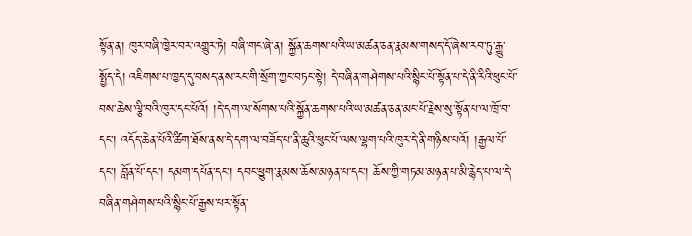སྟོན་ན། ཁུར་བཞི་ཁྱེར་བར་འགྱུར་ཏེ། བཞི་གང་ཞེ་ན། སྐྱོན་ཆགས་པའི་ཡ་མཚན་ཅན་རྣམས་གསད་དོ་ཞེས་རབ་ཏུ་རྒྱུ་སྤྱོད་དེ། འཇིགས་པ་ཁྱད་དུ་བསད་ནས་རང་གི་སྲོག་ཀྱང་བཏང་སྟེ། དེ་བཞིན་གཤེགས་པའི་སྙིང་པོ་སྟོན་པ་དེ་ནི་རིའི་ཕུང་པོ་བས་ཆེས་ལྕི་བའི་ཁུར་དང་པོའོ། །དེ་དག་ལ་སོགས་པའི་སྐྱོན་ཆགས་པའི་ཡ་མཚན་ཅན་མང་པོ་རྗེས་སུ་སྟོན་པ་ལ་ཁྲོ་བ་དང་། འདོད་ཆེན་པོའི་ཚིག་ཐོས་ནས་དེ་དག་ལ་བཟོད་པ་ནི་ཆུའི་ཕུང་པོ་ལས་ལྷག་པའི་ཁུར་དེ་ནི་གཉིས་པའོ། །རྒྱལ་པོ་དང་། བློན་པོ་དང་། དམག་དཔོན་དང་། དབང་ཕྱུག་རྣམས་ཆོས་མཉན་པ་དང་། ཆོས་ཀྱི་གཏམ་མཉན་པ་མི་རྙེད་པ་ལ་དེ་བཞིན་གཤེགས་པའི་སྙིང་པོ་རྒྱས་པར་སྟོན་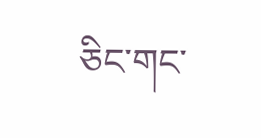ཅིང་གང་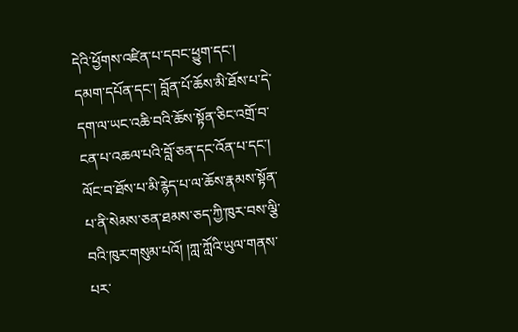དེའི་ཕྱོགས་འཛིན་པ་དབང་ཕྱུག་དང་། དམག་དཔོན་དང་། བློན་པོ་ཆོས་མི་ཐོས་པ་དེ་དག་ལ་ཡང་འཆི་བའི་ཆོས་སྟོན་ཅིང་འགྲོ་བ་ངན་པ་འཆལ་པའི་བློ་ཅན་དང་འོན་པ་དང་། ལོང་བ་ཐོས་པ་མི་རྙེད་པ་ལ་ཆོས་རྣམས་སྟོན་པ་ནི་སེམས་ཅན་ཐམས་ཅད་ཀྱི་ཁུར་བས་ལྕི་བའི་ཁུར་གསུམ་པའོ། །ཀླ་ཀློའི་ཡུལ་གནས་པར་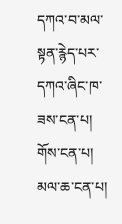དཀའ་བ་མལ་སྟན་རྙེད་པར་དཀའ་ཞིང་ཁ་ཟས་ངན་པ། གོས་ངན་པ། མལ་ཆ་ངན་པ།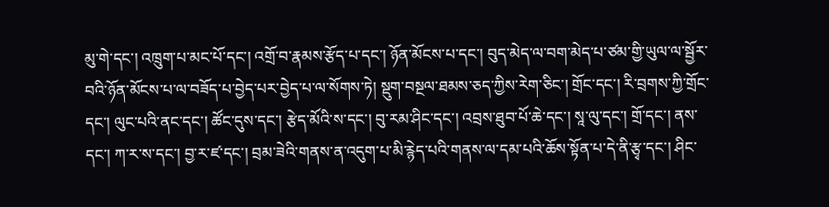མུ་གེ་དང་། འཁྲུག་པ་མང་པོ་དང་། འགྲོ་བ་རྣམས་རྩོད་པ་དང་། ཉོན་མོངས་པ་དང་། བུད་མེད་ལ་བག་མེད་པ་ཙམ་གྱི་ཡུལ་ལ་སྦྱོར་བའི་ཉོན་མོངས་པ་ལ་བཟོད་པ་བྱེད་པར་བྱེད་པ་ལ་སོགས་ཏེ། སྡུག་བསྔལ་ཐམས་ཅད་ཀྱིས་རེག་ཅིང་། གྲོང་དང་། རི་བྲགས་ཀྱི་གྲོང་དང་། ལུང་པའི་ནང་དང་། ཚོང་དུས་དང་། རྩེད་མོའི་ས་དང་། བུ་རམ་ཤིང་དང་། འབྲས་ཐུབ་པོ་ཆེ་དང་། སཱ་ལུ་དང་། གྲོ་དང་། ནས་དང་། ཀ་ར་ས་དང་། བྱ་ར་ཛ་དང་། བྲམ་ཟེའི་གནས་ན་འདུག་པ་མི་རྙེད་པའི་གནས་ལ་དམ་པའི་ཆོས་སྟོན་པ་དེ་ནི་རྩྭ་དང་། ཤིང་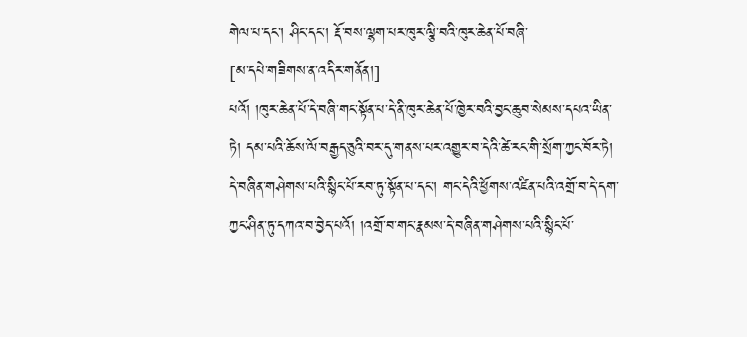གེལ་པ་དང་། ཤིང་དང་། རྡོ་བས་ལྷག་པར་ཁུར་ལྕི་བའི་ཁུར་ཆེན་པོ་བཞི་
[མ་དཔེ་གཟིགས་ན་འདིར་གནོན།]
པའོ། །ཁུར་ཆེན་པོ་དེ་བཞི་གང་སྟོན་པ་དེ་ནི་ཁུར་ཆེན་པོ་ཁྱེར་བའི་བྱང་ཆུབ་སེམས་དཔའ་ཡིན་ཏེ། དམ་པའི་ཆོས་ལོ་བརྒྱད་ཅུའི་བར་དུ་གནས་པར་འགྱུར་བ་དེའི་ཚེ་རང་གི་སྲོག་ཀྱང་བོར་ཏེ། དེ་བཞིན་གཤེགས་པའི་སྙིང་པོ་རབ་ཏུ་སྟོན་པ་དང་། གང་དེའི་ཕྱོགས་འཛིན་པའི་འགྲོ་བ་དེ་དག་ཀྱང་ཤིན་ཏུ་དཀའ་བ་བྱེད་པའོ། །འགྲོ་བ་གང་རྣམས་དེ་བཞིན་གཤེགས་པའི་སྙིང་པོ་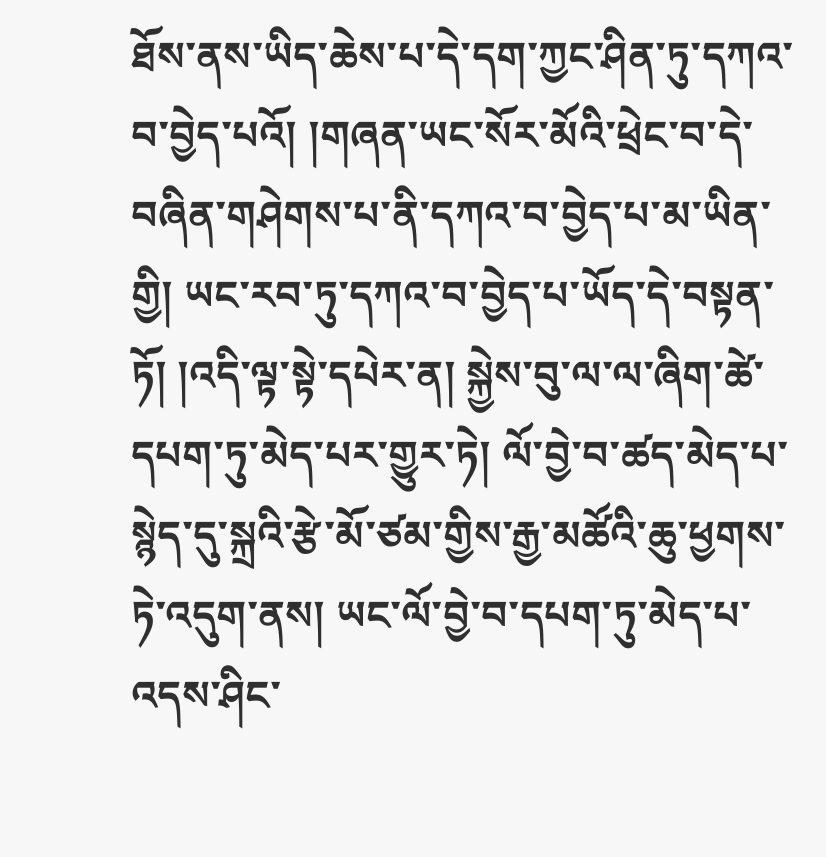ཐོས་ནས་ཡིད་ཆེས་པ་དེ་དག་ཀྱང་ཤིན་ཏུ་དཀའ་བ་བྱེད་པའོ། །གཞན་ཡང་སོར་མོའི་ཕྲེང་བ་དེ་བཞིན་གཤེགས་པ་ནི་དཀའ་བ་བྱེད་པ་མ་ཡིན་གྱི། ཡང་རབ་ཏུ་དཀའ་བ་བྱེད་པ་ཡོད་དེ་བསྟན་ཏོ། །འདི་ལྟ་སྟེ་དཔེར་ན། སྐྱེས་བུ་ལ་ལ་ཞིག་ཚེ་དཔག་ཏུ་མེད་པར་གྱུར་ཏེ། ལོ་བྱེ་བ་ཚད་མེད་པ་སྙེད་དུ་སྐྲའི་རྩེ་མོ་ཙམ་གྱིས་རྒྱ་མཚོའི་ཆུ་ཕྱགས་ཏེ་འདུག་ནས། ཡང་ལོ་བྱེ་བ་དཔག་ཏུ་མེད་པ་འདས་ཤིང་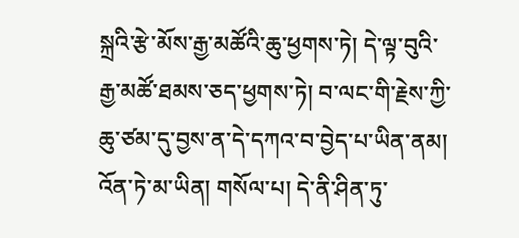སྐྲའི་རྩེ་མོས་རྒྱ་མཚོའི་ཆུ་ཕྱགས་ཏེ། དེ་ལྟ་བུའི་རྒྱ་མཚོ་ཐམས་ཅད་ཕྱགས་ཏེ། བ་ལང་གི་རྗེས་ཀྱི་ཆུ་ཙམ་དུ་བྱས་ན་དེ་དཀའ་བ་བྱེད་པ་ཡིན་ནམ། འོན་ཏེ་མ་ཡིན། གསོལ་པ། དེ་ནི་ཤིན་ཏུ་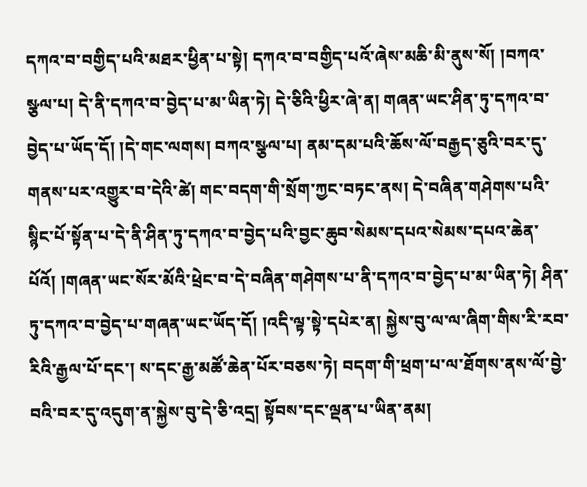དཀའ་བ་བགྱིད་པའི་མཐར་ཕྱིན་པ་སྟེ། དཀའ་བ་བགྱིད་པའོ་ཞེས་མཆི་མི་ནུས་སོ། །བཀའ་སྩལ་པ། དེ་ནི་དཀའ་བ་བྱེད་པ་མ་ཡིན་ཏེ། དེ་ཅིའི་ཕྱིར་ཞེ་ན། གཞན་ཡང་ཤིན་ཏུ་དཀའ་བ་བྱེད་པ་ཡོད་དོ། །དེ་གང་ལགས། བཀའ་སྩལ་པ། ནམ་དམ་པའི་ཆོས་ལོ་བརྒྱད་ཅུའི་བར་དུ་གནས་པར་འགྱུར་བ་དེའི་ཚེ། གང་བདག་གི་སྲོག་ཀྱང་བཏང་ནས། དེ་བཞིན་གཤེགས་པའི་སྙིང་པོ་སྟོན་པ་དེ་ནི་ཤིན་ཏུ་དཀའ་བ་བྱེད་པའི་བྱང་ཆུབ་སེམས་དཔའ་སེམས་དཔའ་ཆེན་པོའོ། །གཞན་ཡང་སོར་མོའི་ཕྲེང་བ་དེ་བཞིན་གཤེགས་པ་ནི་དཀའ་བ་བྱེད་པ་མ་ཡིན་ཏེ། ཤིན་ཏུ་དཀའ་བ་བྱེད་པ་གཞན་ཡང་ཡོད་དོ། །འདི་ལྟ་སྟེ་དཔེར་ན། སྐྱེས་བུ་ལ་ལ་ཞིག་གིས་རི་རབ་རིའི་རྒྱལ་པོ་དང་། ས་དང་རྒྱ་མཚོ་ཆེན་པོར་བཅས་ཏེ། བདག་གི་ཕྲག་པ་ལ་ཐོགས་ནས་ལོ་བྱེ་བའི་བར་དུ་འདུག་ན་སྐྱེས་བུ་དེ་ཅི་འདྲ། སྟོབས་དང་ལྡན་པ་ཡིན་ནམ།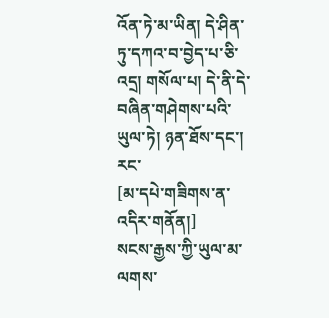འོན་ཏེ་མ་ཡིན། དེ་ཤིན་ཏུ་དཀའ་བ་བྱེད་པ་ཅི་འདྲ། གསོལ་པ། དེ་ནི་དེ་བཞིན་གཤེགས་པའི་ཡུལ་ཏེ། ཉན་ཐོས་དང་། རང་
[མ་དཔེ་གཟིགས་ན་འདིར་གནོན།]
སངས་རྒྱས་ཀྱི་ཡུལ་མ་ལགས་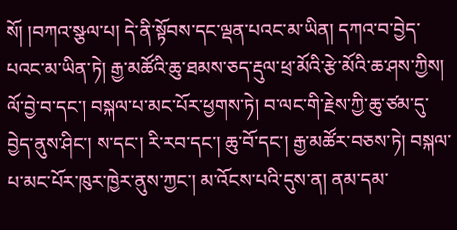སོ། །བཀའ་སྩལ་པ། དེ་ནི་སྟོབས་དང་ལྡན་པའང་མ་ཡིན། དཀའ་བ་བྱེད་པའང་མ་ཡིན་ཏེ། རྒྱ་མཚོའི་ཆུ་ཐམས་ཅད་རྡུལ་ཕྲ་མོའི་རྩེ་མོའི་ཆ་ཤས་ཀྱིས། ལོ་བྱེ་བ་དང་། བསྐལ་པ་མང་པོར་ཕྱགས་ཏེ། བ་ལང་གི་རྗེས་ཀྱི་ཆུ་ཙམ་དུ་བྱེད་ནུས་ཤིང་། ས་དང་། རི་རབ་དང་། ཆུ་བོ་དང་། རྒྱ་མཚོར་བཅས་ཏེ། བསྐལ་པ་མང་པོར་ཁུར་ཁྱེར་ནུས་ཀྱང་། མ་འོངས་པའི་དུས་ན། ནམ་དམ་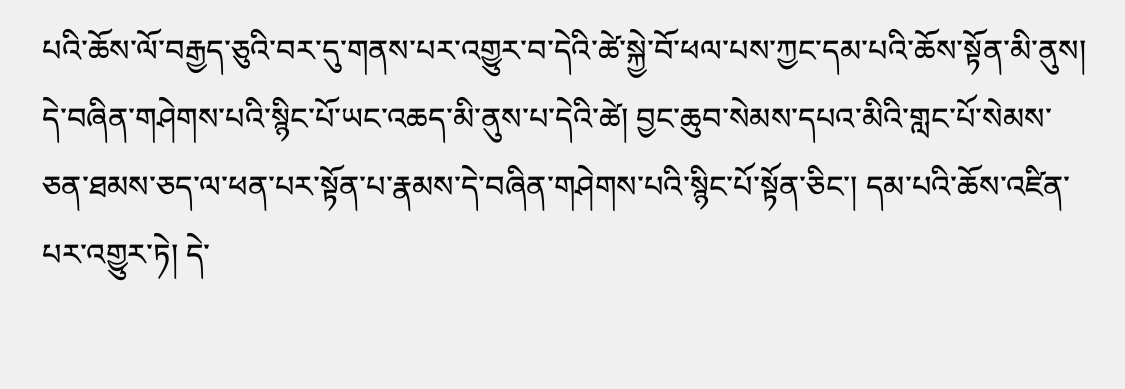པའི་ཆོས་ལོ་བརྒྱད་ཅུའི་བར་དུ་གནས་པར་འགྱུར་བ་དེའི་ཚེ་སྐྱེ་བོ་ཕལ་པས་ཀྱང་དམ་པའི་ཆོས་སྟོན་མི་ནུས། དེ་བཞིན་གཤེགས་པའི་སྙིང་པོ་ཡང་འཆད་མི་ནུས་པ་དེའི་ཚེ། བྱང་ཆུབ་སེམས་དཔའ་མིའི་གླང་པོ་སེམས་ཅན་ཐམས་ཅད་ལ་ཕན་པར་སྟོན་པ་རྣམས་དེ་བཞིན་གཤེགས་པའི་སྙིང་པོ་སྟོན་ཅིང་། དམ་པའི་ཆོས་འཛིན་པར་འགྱུར་ཏེ། དེ་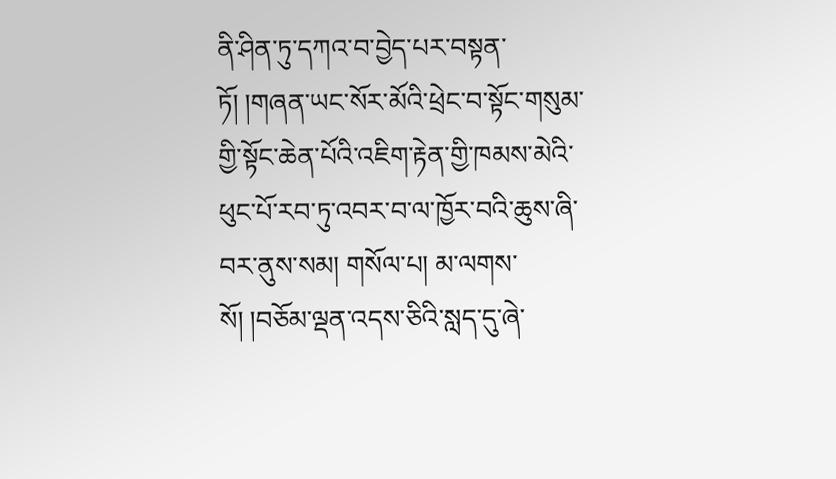ནི་ཤིན་ཏུ་དཀའ་བ་བྱེད་པར་བསྟན་ཏོ། །གཞན་ཡང་སོར་མོའི་ཕྲེང་བ་སྟོང་གསུམ་གྱི་སྟོང་ཆེན་པོའི་འཇིག་རྟེན་གྱི་ཁམས་མེའི་ཕུང་པོ་རབ་ཏུ་འབར་བ་ལ་ཁྱོར་བའི་ཆུས་ཞི་བར་ནུས་སམ། གསོལ་པ། མ་ལགས་སོ། །བཅོམ་ལྡན་འདས་ཅིའི་སླད་དུ་ཞེ་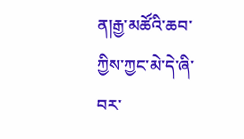ན།རྒྱ་མཚོའི་ཆབ་ཀྱིས་ཀྱང་མེ་དེ་ཞི་བར་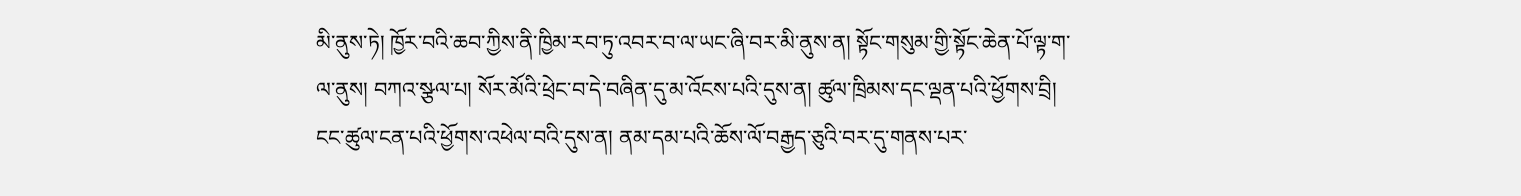མི་ནུས་ཏེ། ཁྱོར་བའི་ཆབ་ཀྱིས་ནི་ཁྱིམ་རབ་ཏུ་འབར་བ་ལ་ཡང་ཞི་བར་མི་ནུས་ན། སྟོང་གསུམ་གྱི་སྟོང་ཆེན་པོ་ལྟ་ག་ལ་ནུས། བཀའ་སྩལ་པ། སོར་མོའི་ཕྲེང་བ་དེ་བཞིན་དུ་མ་འོངས་པའི་དུས་ན། ཚུལ་ཁྲིམས་དང་ལྡན་པའི་ཕྱོགས་བྲི། ངང་ཚུལ་ངན་པའི་ཕྱོགས་འཕེལ་བའི་དུས་ན། ནམ་དམ་པའི་ཆོས་ལོ་བརྒྱད་ཅུའི་བར་དུ་གནས་པར་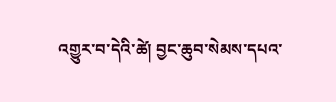འགྱུར་བ་དེའི་ཚེ། བྱང་ཆུབ་སེམས་དཔའ་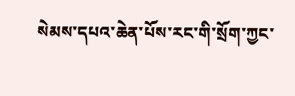སེམས་དཔའ་ཆེན་པོས་རང་གི་སྲོག་ཀྱང་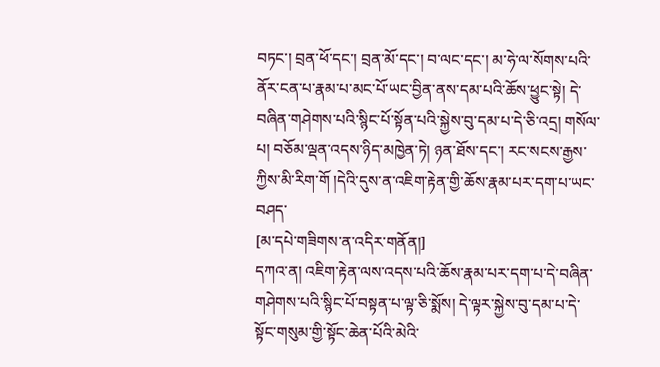བཏང་། བྲན་ཕོ་དང་། བྲན་མོ་དང་། བ་ལང་དང་། མ་ཧེ་ལ་སོགས་པའི་ནོར་ངན་པ་རྣམ་པ་མང་པོ་ཡང་བྱིན་ནས་དམ་པའི་ཆོས་ཕྱུང་སྟེ། དེ་བཞིན་གཤེགས་པའི་སྙིང་པོ་སྟོན་པའི་སྐྱེས་བུ་དམ་པ་དེ་ཅི་འདྲ། གསོལ་པ། བཅོམ་ལྡན་འདས་ཉིད་མཁྱེན་ཏེ། ཉན་ཐོས་དང་། རང་སངས་རྒྱས་ཀྱིས་མི་རིག་གོ །དེའི་དུས་ན་འཇིག་རྟེན་གྱི་ཆོས་རྣམ་པར་དག་པ་ཡང་བཤད་
[མ་དཔེ་གཟིགས་ན་འདིར་གནོན།]
དཀའ་ན། འཇིག་རྟེན་ལས་འདས་པའི་ཆོས་རྣམ་པར་དག་པ་དེ་བཞིན་གཤེགས་པའི་སྙིང་པོ་བསྟན་པ་ལྟ་ཅི་སྨོས། དེ་ལྟར་སྐྱེས་བུ་དམ་པ་དེ་སྟོང་གསུམ་གྱི་སྟོང་ཆེན་པོའི་མེའི་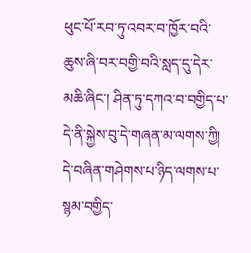ཕུང་པོ་རབ་ཏུ་འབར་བ་ཁྱོར་བའི་ཆུས་ཞི་བར་བགྱི་བའི་སླད་དུ་དེར་མཆི་ཞིང་། ཤིན་ཏུ་དཀའ་བ་བགྱིད་པ་དེ་ནི་སྐྱེས་བུ་དེ་གཞན་མ་ལགས་ཀྱི། དེ་བཞིན་གཤེགས་པ་ཉིད་ལགས་པ་སྙམ་བགྱིད་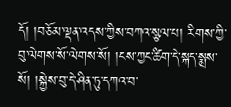དོ། །བཅོམ་ལྡན་འདས་ཀྱིས་བཀའ་སྩལ་པ། རིགས་ཀྱི་བུ་ལེགས་སོ་ལེགས་སོ། །ངས་ཀྱང་ཚིག་དེ་སྐད་སྨྲས་སོ། །སྐྱེས་བུ་དེ་ཤིན་ཏུ་དཀའ་བ་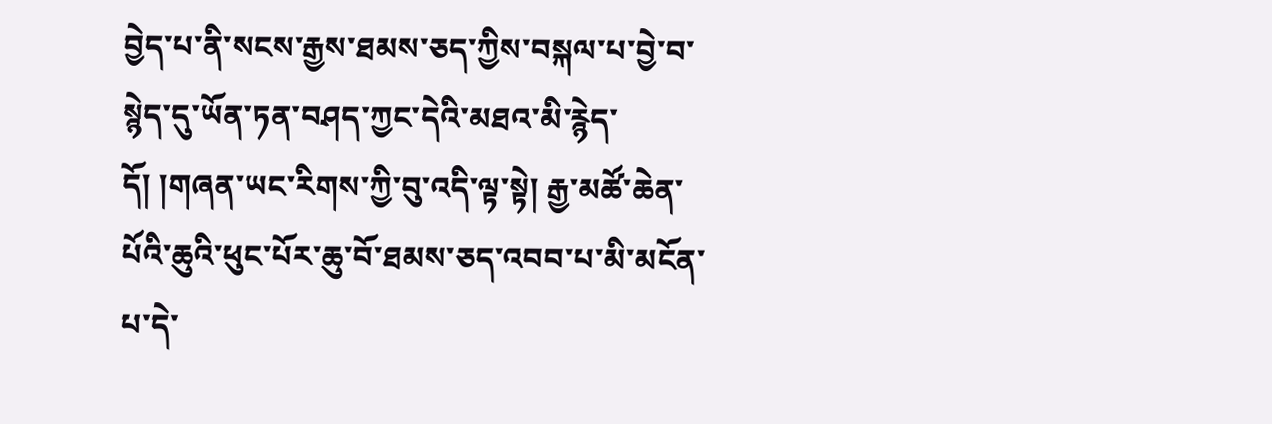བྱེད་པ་ནི་སངས་རྒྱས་ཐམས་ཅད་ཀྱིས་བསྐལ་པ་བྱེ་བ་སྙེད་དུ་ཡོན་ཏན་བཤད་ཀྱང་དེའི་མཐའ་མི་རྙེད་དོ། །གཞན་ཡང་རིགས་ཀྱི་བུ་འདི་ལྟ་སྟེ། རྒྱ་མཚོ་ཆེན་པོའི་ཆུའི་ཕུང་པོར་ཆུ་བོ་ཐམས་ཅད་འབབ་པ་མི་མངོན་པ་དེ་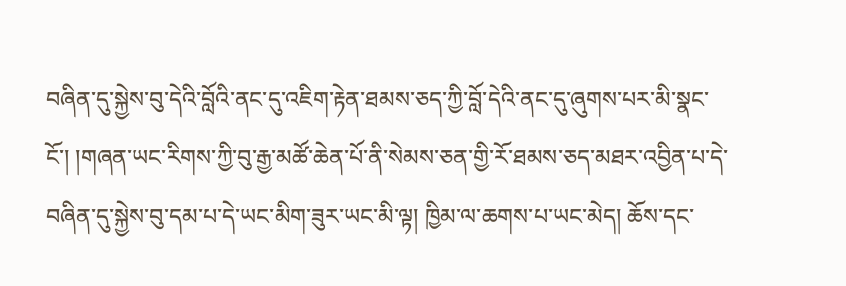བཞིན་དུ་སྐྱེས་བུ་དེའི་བློའི་ནང་དུ་འཇིག་རྟེན་ཐམས་ཅད་ཀྱི་བློ་དེའི་ནང་དུ་ཞུགས་པར་མི་སྣང་ངོ་། །གཞན་ཡང་རིགས་ཀྱི་བུ་རྒྱ་མཚོ་ཆེན་པོ་ནི་སེམས་ཅན་གྱི་རོ་ཐམས་ཅད་མཐར་འབྱིན་པ་དེ་བཞིན་དུ་སྐྱེས་བུ་དམ་པ་དེ་ཡང་མིག་ཟུར་ཡང་མི་ལྟ། ཁྱིམ་ལ་ཆགས་པ་ཡང་མེད། ཆོས་དང་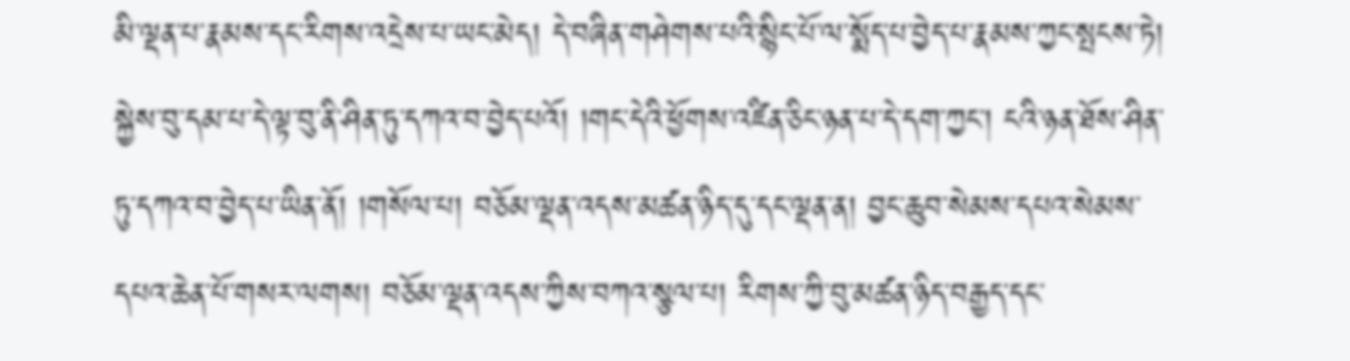མི་ལྡན་པ་རྣམས་དང་རིགས་འདྲེས་པ་ཡང་མེད། དེ་བཞིན་གཤེགས་པའི་སྙིང་པོ་ལ་སྨོད་པ་བྱེད་པ་རྣམས་ཀྱང་སྤངས་ཏེ། སྐྱེས་བུ་དམ་པ་དེ་ལྟ་བུ་ནི་ཤིན་ཏུ་དཀའ་བ་བྱེད་པའོ། །གང་དེའི་ཕྱོགས་འཛིན་ཅིང་ཉན་པ་དེ་དག་ཀྱང་། ངའི་ཉན་ཐོས་ཤིན་ཏུ་དཀའ་བ་བྱེད་པ་ཡིན་ནོ། །གསོལ་པ། བཅོམ་ལྡན་འདས་མཚན་ཉིད་དུ་དང་ལྡན་ན། བྱང་ཆུབ་སེམས་དཔའ་སེམས་དཔའ་ཆེན་པོ་གསར་ལགས། བཅོམ་ལྡན་འདས་ཀྱིས་བཀའ་སྩལ་པ། རིགས་ཀྱི་བུ་མཚན་ཉིད་བརྒྱད་དང་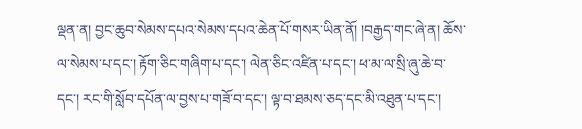ལྡན་ན། བྱང་ཆུབ་སེམས་དཔའ་སེམས་དཔའ་ཆེན་པོ་གསར་ཡིན་ནོ། །བརྒྱད་གང་ཞེ་ན། ཆོས་ལ་སེམས་པ་དང་། རྟོག་ཅིང་གཞིག་པ་དང་། ལེན་ཅིང་འཛིན་པ་དང་། ཕ་མ་ལ་སྲི་ཞུ་ཆེ་བ་དང་། རང་གི་སློབ་དཔོན་ལ་བྱས་པ་གཟོ་བ་དང་། ལྟ་བ་ཐམས་ཅད་དང་མི་འཐུན་པ་དང་།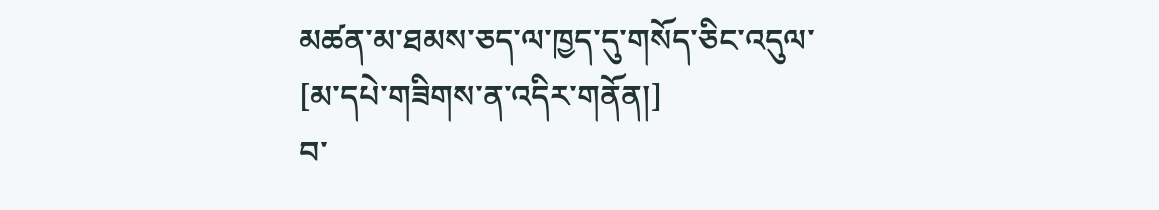མཚན་མ་ཐམས་ཅད་ལ་ཁྱད་དུ་གསོད་ཅིང་འདུལ་
[མ་དཔེ་གཟིགས་ན་འདིར་གནོན།]
བ་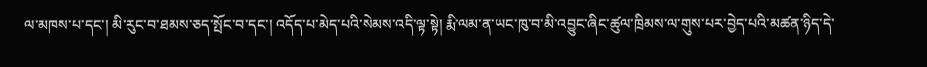ལ་མཁས་པ་དང་། མི་རུང་བ་ཐམས་ཅད་སྤོང་བ་དང་། འདོད་པ་མེད་པའི་སེམས་འདི་ལྟ་སྟེ། རྨི་ལམ་ན་ཡང་ཁུ་བ་མི་འབྱུང་ཞིང་ཚུལ་ཁྲིམས་ལ་གུས་པར་བྱེད་པའི་མཚན་ཉིད་དེ་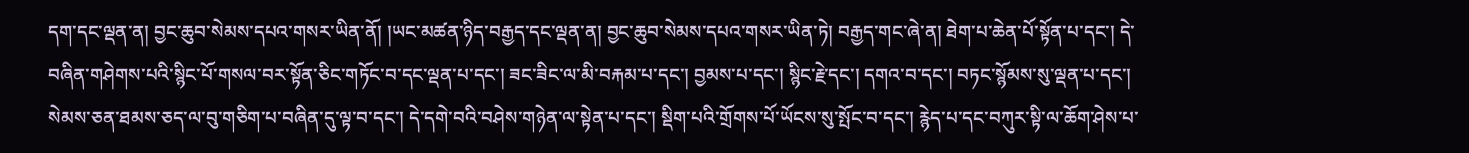དག་དང་ལྡན་ན། བྱང་ཆུབ་སེམས་དཔའ་གསར་ཡིན་ནོ། །ཡང་མཚན་ཉིད་བརྒྱད་དང་ལྡན་ན། བྱང་ཆུབ་སེམས་དཔའ་གསར་ཡིན་ཏེ། བརྒྱད་གང་ཞེ་ན། ཐེག་པ་ཆེན་པོ་སྟོན་པ་དང་། དེ་བཞིན་གཤེགས་པའི་སྙིང་པོ་གསལ་བར་སྟོན་ཅིང་གཏོང་བ་དང་ལྡན་པ་དང་། ཟང་ཟིང་ལ་མི་བརྐམ་པ་དང་། བྱམས་པ་དང་། སྙིང་རྗེ་དང་། དགའ་བ་དང་། བཏང་སྙོམས་སུ་ལྡན་པ་དང་། སེམས་ཅན་ཐམས་ཅད་ལ་བུ་གཅིག་པ་བཞིན་དུ་ལྟ་བ་དང་། དེ་དགེ་བའི་བཤེས་གཉེན་ལ་སྟེན་པ་དང་། སྡིག་པའི་གྲོགས་པོ་ཡོངས་སུ་སྤོང་བ་དང་། རྙེད་པ་དང་བཀུར་སྟི་ལ་ཆོག་ཤེས་པ་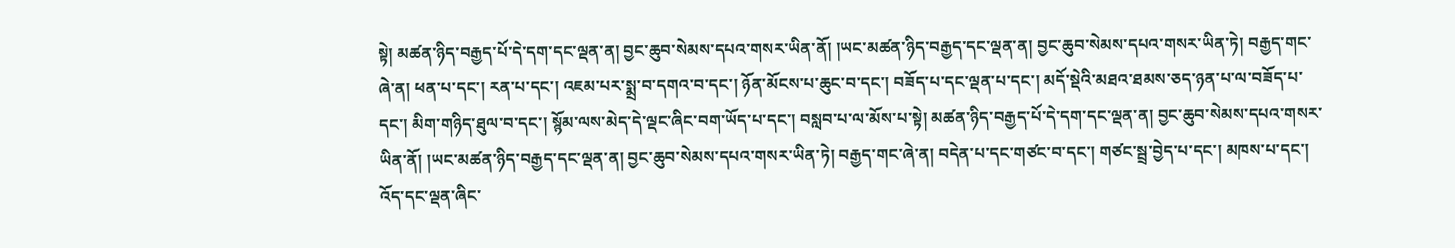སྟེ། མཚན་ཉིད་བརྒྱད་པོ་དེ་དག་དང་ལྡན་ན། བྱང་ཆུབ་སེམས་དཔའ་གསར་ཡིན་ནོ། །ཡང་མཚན་ཉིད་བརྒྱད་དང་ལྡན་ན། བྱང་ཆུབ་སེམས་དཔའ་གསར་ཡིན་ཏེ། བརྒྱད་གང་ཞེ་ན། ཕན་པ་དང་། རན་པ་དང་། འཇམ་པར་སྨྲ་བ་དགའ་བ་དང་། ཉོན་མོངས་པ་ཆུང་བ་དང་། བཟོད་པ་དང་ལྡན་པ་དང་། མདོ་སྡེའི་མཐའ་ཐམས་ཅད་ཉན་པ་ལ་བཟོད་པ་དང་། མིག་གཉིད་ཐུལ་བ་དང་། སྙོམ་ལས་མེད་དེ་ལྡང་ཞིང་བག་ཡོད་པ་དང་། བསླབ་པ་ལ་མོས་པ་སྟེ། མཚན་ཉིད་བརྒྱད་པོ་དེ་དག་དང་ལྡན་ན། བྱང་ཆུབ་སེམས་དཔའ་གསར་ཡིན་ནོ། །ཡང་མཚན་ཉིད་བརྒྱད་དང་ལྡན་ན། བྱང་ཆུབ་སེམས་དཔའ་གསར་ཡིན་ཏེ། བརྒྱད་གང་ཞེ་ན། བདེན་པ་དང་གཙང་བ་དང་། གཙང་སྦྲ་བྱེད་པ་དང་། མཁས་པ་དང་། འོད་དང་ལྡན་ཞིང་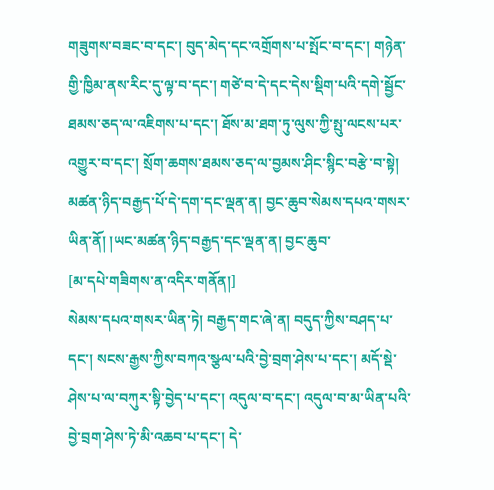གཟུགས་བཟང་བ་དང་། བུད་མེད་དང་འགྲོགས་པ་སྤོང་བ་དང་། གཉེན་གྱི་ཁྱིམ་ནས་རིང་དུ་ལྟ་བ་དང་། གཙེ་བ་དེ་དང་དེས་སྡིག་པའི་དགེ་སྦྱོང་ཐམས་ཅད་ལ་འཇིགས་པ་དང་། ཐོས་མ་ཐག་ཏུ་ལུས་ཀྱི་སྤུ་ལངས་པར་འགྱུར་བ་དང་། སྲོག་ཆགས་ཐམས་ཅད་ལ་བྱམས་ཤིང་སྙིང་བརྩེ་བ་སྟེ། མཚན་ཉིད་བརྒྱད་པོ་དེ་དག་དང་ལྡན་ན། བྱང་ཆུབ་སེམས་དཔའ་གསར་ཡིན་ནོ། །ཡང་མཚན་ཉིད་བརྒྱད་དང་ལྡན་ན། བྱང་ཆུབ་
[མ་དཔེ་གཟིགས་ན་འདིར་གནོན།]
སེམས་དཔའ་གསར་ཡིན་ཏེ། བརྒྱད་གང་ཞེ་ན། བདུད་ཀྱིས་བཤད་པ་དང་། སངས་རྒྱས་ཀྱིས་བཀའ་སྩལ་པའི་བྱེ་བྲག་ཤེས་པ་དང་། མདོ་སྡེ་ཤེས་པ་ལ་བཀུར་སྟི་བྱེད་པ་དང་། འདུལ་བ་དང་། འདུལ་བ་མ་ཡིན་པའི་བྱེ་བྲག་ཤེས་ཏེ་མི་འཆབ་པ་དང་། དེ་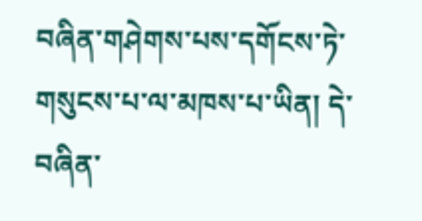བཞིན་གཤེགས་པས་དགོངས་ཏེ་གསུངས་པ་ལ་མཁས་པ་ཡིན། དེ་བཞིན་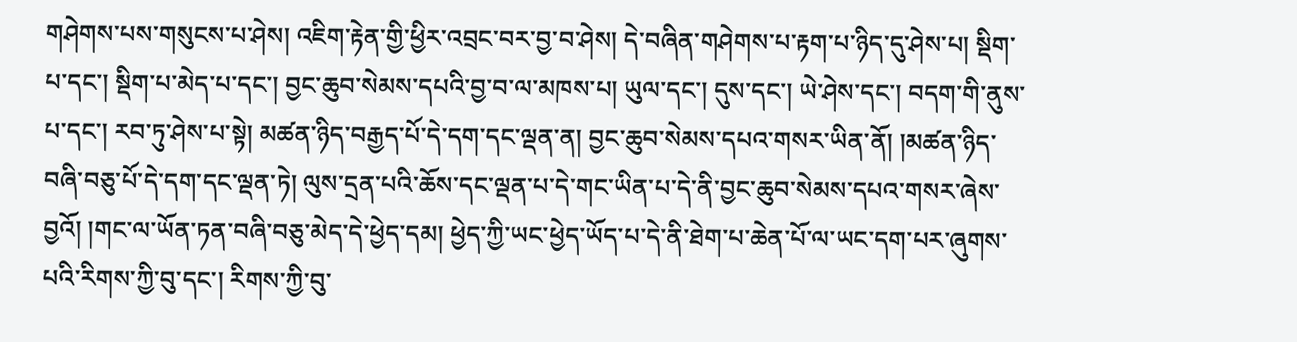གཤེགས་པས་གསུངས་པ་ཤེས། འཇིག་རྟེན་གྱི་ཕྱིར་འབྲང་བར་བྱ་བ་ཤེས། དེ་བཞིན་གཤེགས་པ་རྟག་པ་ཉིད་དུ་ཤེས་པ། སྡིག་པ་དང་། སྡིག་པ་མེད་པ་དང་། བྱང་ཆུབ་སེམས་དཔའི་བྱ་བ་ལ་མཁས་པ། ཡུལ་དང་། དུས་དང་། ཡེ་ཤེས་དང་། བདག་གི་ནུས་པ་དང་། རབ་ཏུ་ཤེས་པ་སྟེ། མཚན་ཉིད་བརྒྱད་པོ་དེ་དག་དང་ལྡན་ན། བྱང་ཆུབ་སེམས་དཔའ་གསར་ཡིན་ནོ། །མཚན་ཉིད་བཞི་བཅུ་པོ་དེ་དག་དང་ལྡན་ཏེ། ལུས་དྲན་པའི་ཆོས་དང་ལྡན་པ་དེ་གང་ཡིན་པ་དེ་ནི་བྱང་ཆུབ་སེམས་དཔའ་གསར་ཞེས་བྱའོ། །གང་ལ་ཡོན་ཏན་བཞི་བཅུ་མེད་དེ་ཕྱེད་དམ། ཕྱེད་ཀྱི་ཡང་ཕྱེད་ཡོད་པ་དེ་ནི་ཐེག་པ་ཆེན་པོ་ལ་ཡང་དག་པར་ཞུགས་པའི་རིགས་ཀྱི་བུ་དང་། རིགས་ཀྱི་བུ་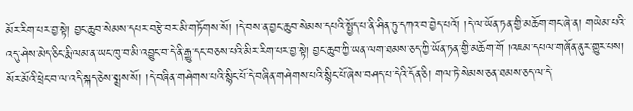མོར་རིག་པར་བྱ་སྟེ། བྱང་ཆུབ་སེམས་དཔར་བརྩེ་བར་མི་གཏོགས་སོ། །དེ་བས་ན་བྱང་ཆུབ་སེམས་དཔའི་སྤྱོད་པ་ནི་ཤིན་ཏུ་དཀའ་བ་བྱེད་པའོ། །དེ་ལ་ཡོན་ཏན་གྱི་མཆོག་གང་ཞེ་ན། གཡེམ་པའི་འདུ་ཤེས་མེད་ཅིང་རྨི་ལམ་ན་ཡང་ཁུ་བ་མི་འབྱུང་བ་དེ་ནི་རྒྱུ་དང་བཅས་པའི་མིར་རིག་པར་བྱ་སྟེ། བྱང་ཆུབ་ཀྱི་ཡན་ལག་ཐམས་ཅད་ཀྱི་ཡོན་ཏན་གྱི་མཆོག་གོ །འཇམ་དཔལ་གཞོན་ནུར་གྱུར་པས། སོར་མོའི་ཕྲེང་བ་ལ་འདི་སྐད་ཅེས་སྨྲས་སོ། །དེ་བཞིན་གཤེགས་པའི་སྙིང་པོ་དེ་བཞིན་གཤེགས་པའི་སྙིང་པོ་ཞེས་བཤད་པ་དེའི་དོན་ཅི། གལ་ཏེ་སེམས་ཅན་ཐམས་ཅད་ལ་དེ་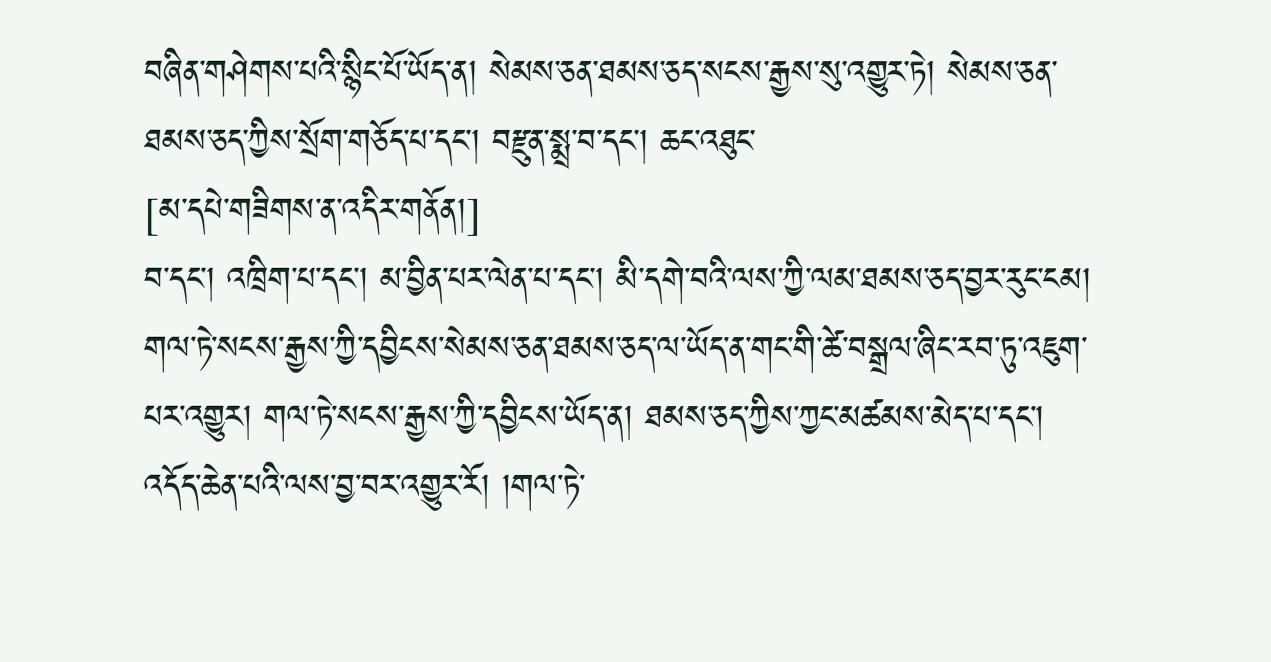བཞིན་གཤེགས་པའི་སྙིང་པོ་ཡོད་ན། སེམས་ཅན་ཐམས་ཅད་སངས་རྒྱས་སུ་འགྱུར་ཏེ། སེམས་ཅན་ཐམས་ཅད་ཀྱིས་སྲོག་གཅོད་པ་དང་། བརྫུན་སྨྲ་བ་དང་། ཆང་འཐུང་
[མ་དཔེ་གཟིགས་ན་འདིར་གནོན།]
བ་དང་། འཁྲིག་པ་དང་། མ་བྱིན་པར་ལེན་པ་དང་། མི་དགེ་བའི་ལས་ཀྱི་ལམ་ཐམས་ཅད་བྱར་རུང་ངམ། གལ་ཏེ་སངས་རྒྱས་ཀྱི་དབྱིངས་སེམས་ཅན་ཐམས་ཅད་ལ་ཡོད་ན་གང་གི་ཚེ་བསྒྲལ་ཞིང་རབ་ཏུ་འཇུག་པར་འགྱུར། གལ་ཏེ་སངས་རྒྱས་ཀྱི་དབྱིངས་ཡོད་ན། ཐམས་ཅད་ཀྱིས་ཀྱང་མཚམས་མེད་པ་དང་། འདོད་ཆེན་པའི་ལས་བྱ་བར་འགྱུར་རོ། །གལ་ཏེ་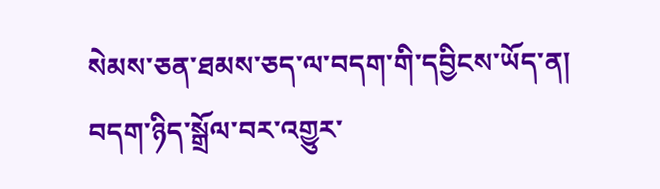སེམས་ཅན་ཐམས་ཅད་ལ་བདག་གི་དབྱིངས་ཡོད་ན། བདག་ཉིད་སྒྲོལ་བར་འགྱུར་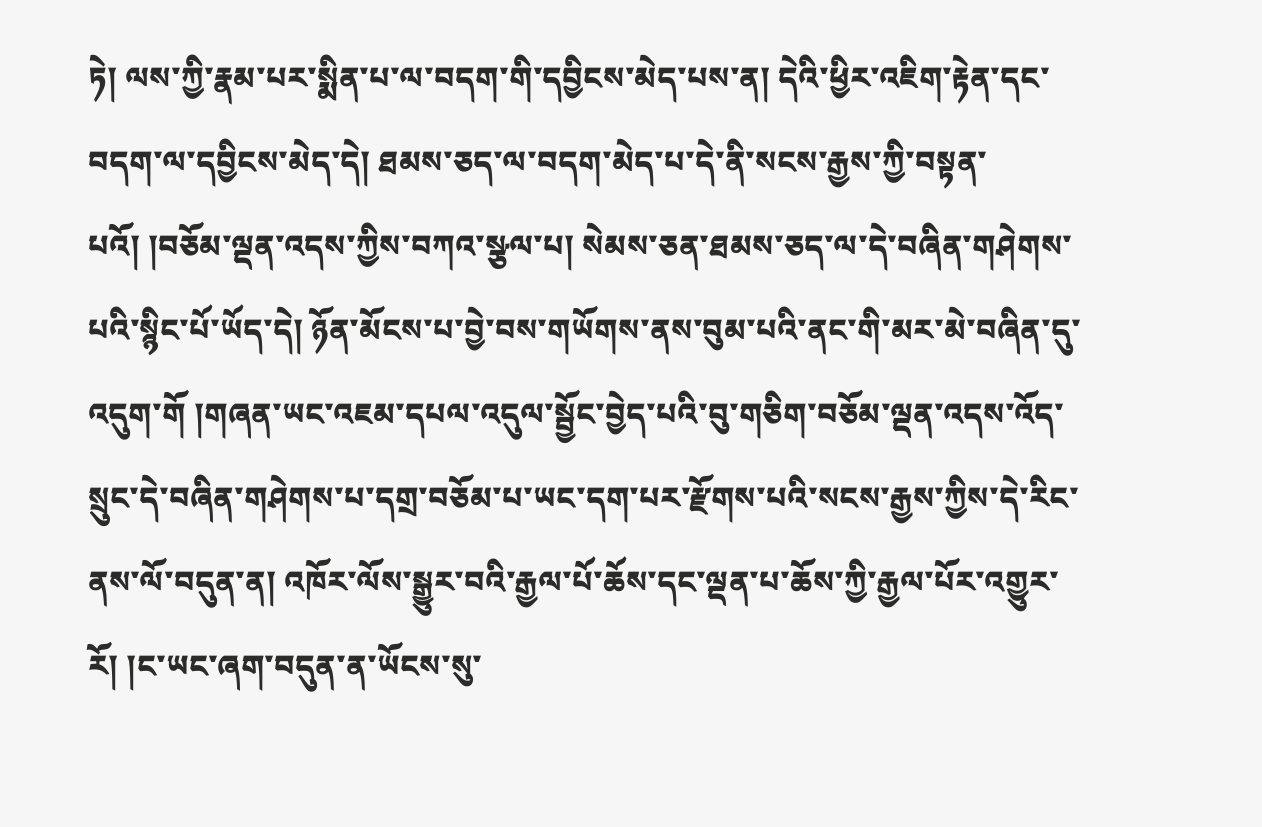ཏེ། ལས་ཀྱི་རྣམ་པར་སྨིན་པ་ལ་བདག་གི་དབྱིངས་མེད་པས་ན། དེའི་ཕྱིར་འཇིག་རྟེན་དང་བདག་ལ་དབྱིངས་མེད་དེ། ཐམས་ཅད་ལ་བདག་མེད་པ་དེ་ནི་སངས་རྒྱས་ཀྱི་བསྟན་པའོ། །བཅོམ་ལྡན་འདས་ཀྱིས་བཀའ་སྩལ་པ། སེམས་ཅན་ཐམས་ཅད་ལ་དེ་བཞིན་གཤེགས་པའི་སྙིང་པོ་ཡོད་དེ། ཉོན་མོངས་པ་བྱེ་བས་གཡོགས་ནས་བུམ་པའི་ནང་གི་མར་མེ་བཞིན་དུ་འདུག་གོ །གཞན་ཡང་འཇམ་དཔལ་འདུལ་སྦྱོང་བྱེད་པའི་བུ་གཅིག་བཅོམ་ལྡན་འདས་འོད་སྲུང་དེ་བཞིན་གཤེགས་པ་དགྲ་བཅོམ་པ་ཡང་དག་པར་རྫོགས་པའི་སངས་རྒྱས་ཀྱིས་དེ་རིང་ནས་ལོ་བདུན་ན། འཁོར་ལོས་སྒྱུར་བའི་རྒྱལ་པོ་ཆོས་དང་ལྡན་པ་ཆོས་ཀྱི་རྒྱལ་པོར་འགྱུར་རོ། །ང་ཡང་ཞག་བདུན་ན་ཡོངས་སུ་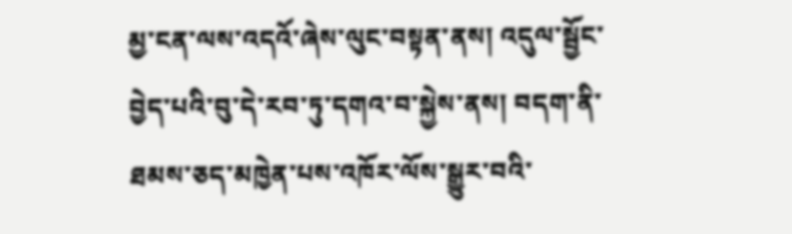མྱ་ངན་ལས་འདའོ་ཞེས་ལུང་བསྟན་ནས། འདུལ་སྦྱོང་བྱེད་པའི་བུ་དེ་རབ་ཏུ་དགའ་བ་སྐྱེས་ནས། བདག་ནི་ཐམས་ཅད་མཁྱེན་པས་འཁོར་ལོས་སྒྱུར་བའི་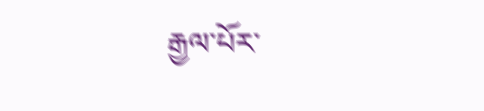རྒྱལ་པོར་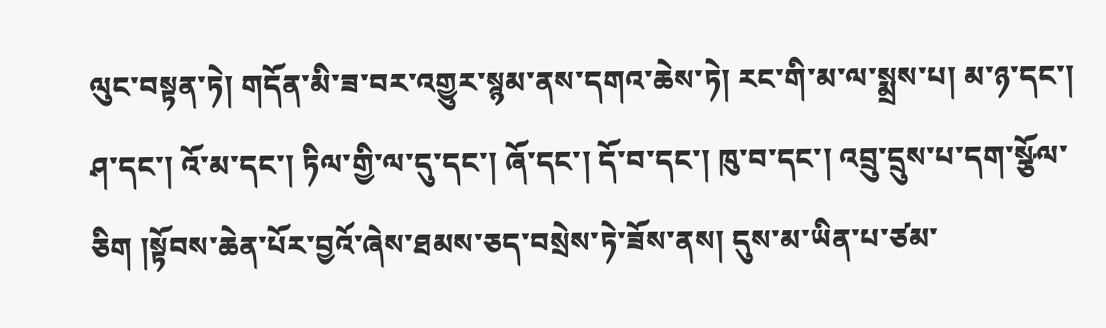ལུང་བསྟན་ཏེ། གདོན་མི་ཟ་བར་འགྱུར་སྙམ་ནས་དགའ་ཆེས་ཏེ། རང་གི་མ་ལ་སྨྲས་པ། མ་ཉ་དང་། ཤ་དང་། འོ་མ་དང་། ཏིལ་གྱི་ལ་དུ་དང་། ཞོ་དང་། དོ་བ་དང་། ཁུ་བ་དང་། འབྲུ་དྲུས་པ་དག་སྩོལ་ཅིག །སྟོབས་ཆེན་པོར་བྱའོ་ཞེས་ཐམས་ཅད་བསྲེས་ཏེ་ཟོས་ནས། དུས་མ་ཡིན་པ་ཙམ་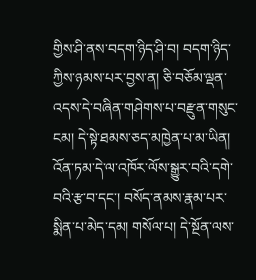གྱིས་ཤི་ནས་བདག་ཉིད་ཤི་བ། བདག་ཉིད་ཀྱིས་ཉམས་པར་བྱས་ན། ཅི་བཅོམ་ལྡན་འདས་དེ་བཞིན་གཤེགས་པ་བརྫུན་གསུང་ངམ། དེ་སྟེ་ཐམས་ཅད་མཁྱེན་པ་མ་ཡིན། འོན་ཏམ་དེ་ལ་འཁོར་ལོས་སྒྱུར་བའི་དགེ་བའི་རྩ་བ་དང་། བསོད་ནམས་རྣམ་པར་སྨིན་པ་མེད་དམ། གསོལ་པ། དེ་སྔོན་ལས་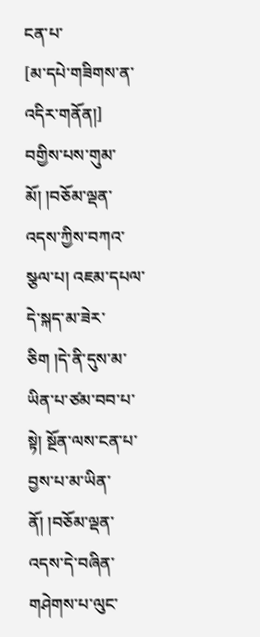ངན་པ་
[མ་དཔེ་གཟིགས་ན་འདིར་གནོན།]
བགྱིས་པས་གུམ་མོ། །བཅོམ་ལྡན་འདས་ཀྱིས་བཀའ་སྩལ་པ། འཇམ་དཔལ་དེ་སྐད་མ་ཟེར་ཅིག །དེ་ནི་དུས་མ་ཡིན་པ་ཙམ་བབ་པ་སྟེ། སྔོན་ལས་ངན་པ་བྱས་པ་མ་ཡིན་ནོ། །བཅོམ་ལྡན་འདས་དེ་བཞིན་གཤེགས་པ་ལུང་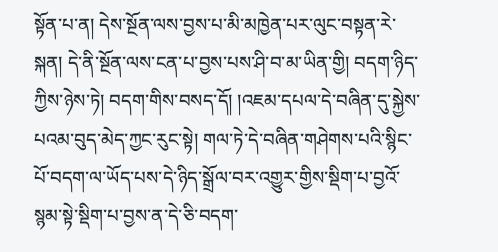སྟོན་པ་ན། དེས་སྔོན་ལས་བྱས་པ་མི་མཁྱེན་པར་ལུང་བསྟན་རེ་སྐན། དེ་ནི་སྔོན་ལས་ངན་པ་བྱས་པས་ཤི་བ་མ་ཡིན་གྱི། བདག་ཉིད་ཀྱིས་ཉེས་ཏེ། བདག་གིས་བསད་དོ། །འཇམ་དཔལ་དེ་བཞིན་དུ་སྐྱེས་པའམ་བུད་མེད་ཀྱང་རུང་སྟེ། གལ་ཏེ་དེ་བཞིན་གཤེགས་པའི་སྙིང་པོ་བདག་ལ་ཡོད་པས་དེ་ཉིད་སྒྲོལ་བར་འགྱུར་གྱིས་སྡིག་པ་བྱའོ་སྙམ་སྟེ་སྡིག་པ་བྱས་ན་དེ་ཅི་བདག་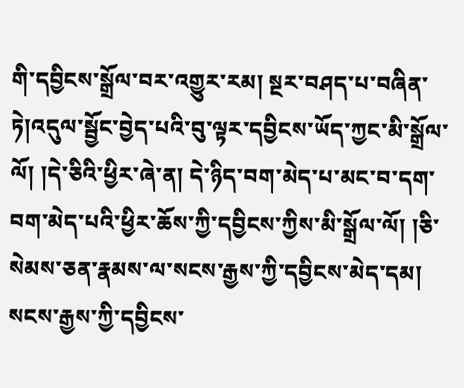གི་དབྱིངས་སྒྲོལ་བར་འགྱུར་རམ། སྔར་བཤད་པ་བཞིན་ཏེ།འདུལ་སྦྱོང་བྱེད་པའི་བུ་ལྟར་དབྱིངས་ཡོད་ཀྱང་མི་སྒྲོལ་ལོ། །དེ་ཅིའི་ཕྱིར་ཞེ་ན། དེ་ཉིད་བག་མེད་པ་མང་བ་དག་བག་མེད་པའི་ཕྱིར་ཆོས་ཀྱི་དབྱིངས་ཀྱིས་མི་སྒྲོལ་ལོ། །ཅི་སེམས་ཅན་རྣམས་ལ་སངས་རྒྱས་ཀྱི་དབྱིངས་མེད་དམ། སངས་རྒྱས་ཀྱི་དབྱིངས་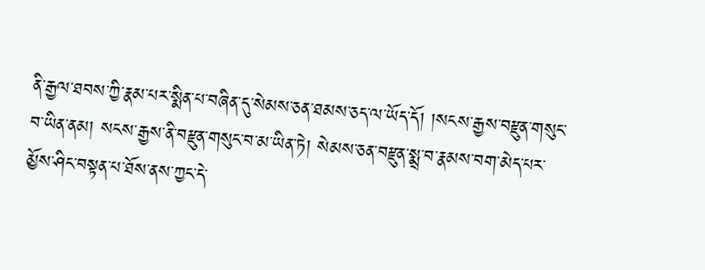ནི་རྒྱལ་ཐབས་ཀྱི་རྣམ་པར་སྨིན་པ་བཞིན་དུ་སེམས་ཅན་ཐམས་ཅད་ལ་ཡོད་དོ། །སངས་རྒྱས་བརྫུན་གསུང་བ་ཡིན་ནམ། སངས་རྒྱས་ནི་བརྫུན་གསུང་བ་མ་ཡིན་ཏེ། སེམས་ཅན་བརྫུན་སྨྲ་བ་རྣམས་བག་མེད་པར་མྱོས་ཤིང་བསྟན་པ་ཐོས་ནས་ཀྱང་དེ་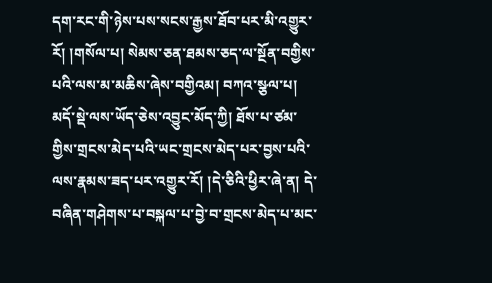དག་རང་གི་ཉེས་པས་སངས་རྒྱས་ཐོབ་པར་མི་འགྱུར་རོ། །གསོལ་པ། སེམས་ཅན་ཐམས་ཅད་ལ་སྔོན་བགྱིས་པའི་ལས་མ་མཆིས་ཞེས་བགྱིའམ། བཀའ་སྩལ་པ། མདོ་སྡེ་ལས་ཡོད་ཅེས་འབྱུང་མོད་ཀྱི། ཐོས་པ་ཙམ་གྱིས་གྲངས་མེད་པའི་ཡང་གྲངས་མེད་པར་བྱས་པའི་ལས་རྣམས་ཟད་པར་འགྱུར་རོ། །དེ་ཅིའི་ཕྱིར་ཞེ་ན། དེ་བཞིན་གཤེགས་པ་བསྐལ་པ་བྱེ་བ་གྲངས་མེད་པ་མང་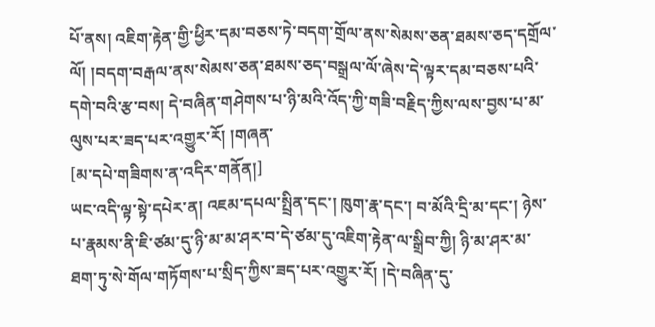པོ་ནས། འཇིག་རྟེན་གྱི་ཕྱིར་དམ་བཅས་ཏེ་བདག་གྲོལ་ནས་སེམས་ཅན་ཐམས་ཅད་དགྲོལ་ལོ། །བདག་བརྒལ་ནས་སེམས་ཅན་ཐམས་ཅད་བསྒྲལ་ལོ་ཞེས་དེ་ལྟར་དམ་བཅས་པའི་དགེ་བའི་རྩ་བས། དེ་བཞིན་གཤེགས་པ་ཉི་མའི་འོད་ཀྱི་གཟི་བརྗིད་ཀྱིས་ལས་བྱས་པ་མ་ལུས་པར་ཟད་པར་འགྱུར་རོ། །གཞན་
[མ་དཔེ་གཟིགས་ན་འདིར་གནོན།]
ཡང་འདི་ལྟ་སྟེ་དཔེར་ན། འཇམ་དཔལ་སྤྲིན་དང་། ཁུག་རྣ་དང་། བ་མོའི་དྲི་མ་དང་། ཉེས་པ་རྣམས་ནི་ཇི་ཙམ་དུ་ཉི་མ་མ་ཤར་བ་དེ་ཙམ་དུ་འཇིག་རྟེན་ལ་སྒྲིབ་ཀྱི། ཉི་མ་ཤར་མ་ཐག་ཏུ་སེ་གོལ་གཏོགས་པ་སྲིད་ཀྱིས་ཟད་པར་འགྱུར་རོ། །དེ་བཞིན་དུ་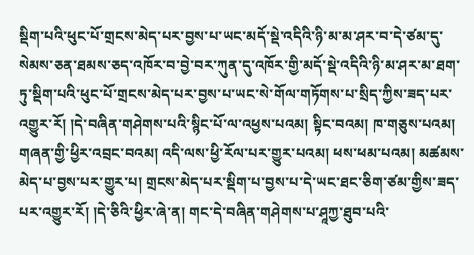སྡིག་པའི་ཕུང་པོ་གྲངས་མེད་པར་བྱས་པ་ཡང་མདོ་སྡེ་འདིའི་ཉི་མ་མ་ཤར་བ་དེ་ཙམ་དུ་སེམས་ཅན་ཐམས་ཅད་འཁོར་བ་བྱེ་བར་ཀུན་དུ་འཁོར་གྱི་མདོ་སྡེ་འདིའི་ཉི་མ་ཤར་མ་ཐག་ཏུ་སྡིག་པའི་ཕུང་པོ་གྲངས་མེད་པར་བྱས་པ་ཡང་སེ་གོལ་གཏོགས་པ་སྲིད་ཀྱིས་ཟད་པར་འགྱུར་རོ། །དེ་བཞིན་གཤེགས་པའི་སྙིང་པོ་ལ་འཕྱས་པའམ། སྟིང་བའམ། ཁ་གཅུས་པའམ། གཞན་གྱི་ཕྱིར་འབྲང་བའམ། འདི་ལས་ཕྱི་རོལ་པར་གྱུར་པའམ། ཕས་ཕམ་པའམ། མཚམས་མེད་པ་བྱས་པར་གྱུར་པ། གྲངས་མེད་པར་སྡིག་པ་བྱས་པ་དེ་ཡང་ཐང་ཅིག་ཙམ་གྱིས་ཟད་པར་འགྱུར་རོ། །དེ་ཅིའི་ཕྱིར་ཞེ་ན། གང་དེ་བཞིན་གཤེགས་པ་ཤཱཀྱ་ཐུབ་པའི་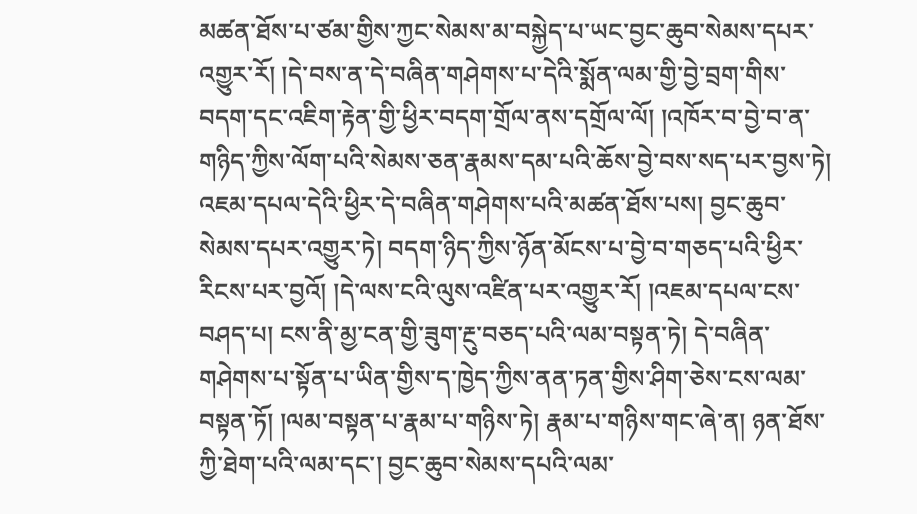མཚན་ཐོས་པ་ཙམ་གྱིས་ཀྱང་སེམས་མ་བསྐྱེད་པ་ཡང་བྱང་ཆུབ་སེམས་དཔར་འགྱུར་རོ། །དེ་བས་ན་དེ་བཞིན་གཤེགས་པ་དེའི་སྨོན་ལམ་གྱི་བྱེ་བྲག་གིས་བདག་དང་འཇིག་རྟེན་གྱི་ཕྱིར་བདག་གྲོལ་ནས་དགྲོལ་ལོ། །འཁོར་བ་བྱེ་བ་ན་གཉིད་ཀྱིས་ལོག་པའི་སེམས་ཅན་རྣམས་དམ་པའི་ཆོས་བྱེ་བས་སད་པར་བྱས་ཏེ། འཇམ་དཔལ་དེའི་ཕྱིར་དེ་བཞིན་གཤེགས་པའི་མཚན་ཐོས་པས། བྱང་ཆུབ་སེམས་དཔར་འགྱུར་ཏེ། བདག་ཉིད་ཀྱིས་ཉོན་མོངས་པ་བྱེ་བ་གཅད་པའི་ཕྱིར་རིངས་པར་བྱའོ། །དེ་ལས་ངའི་ལུས་འཛིན་པར་འགྱུར་རོ། །འཇམ་དཔལ་ངས་བཤད་པ། ངས་ནི་མྱ་ངན་གྱི་ཟུག་རྔུ་བཅད་པའི་ལམ་བསྟན་ཏེ། དེ་བཞིན་གཤེགས་པ་སྟོན་པ་ཡིན་གྱིས་ད་ཁྱེད་ཀྱིས་ནན་ཏན་གྱིས་ཤིག་ཅེས་ངས་ལམ་བསྟན་ཏོ། །ལམ་བསྟན་པ་རྣམ་པ་གཉིས་ཏེ། རྣམ་པ་གཉིས་གང་ཞེ་ན། ཉན་ཐོས་ཀྱི་ཐེག་པའི་ལམ་དང་། བྱང་ཆུབ་སེམས་དཔའི་ལམ་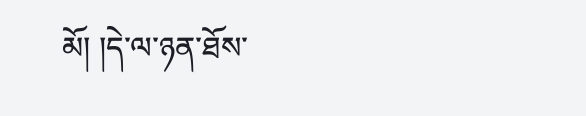མོ། །དེ་ལ་ཉན་ཐོས་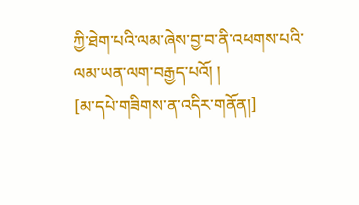ཀྱི་ཐེག་པའི་ལམ་ཞེས་བྱ་བ་ནི་འཕགས་པའི་ལམ་ཡན་ལག་བརྒྱད་པའོ། །
[མ་དཔེ་གཟིགས་ན་འདིར་གནོན།]